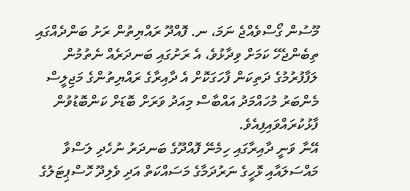މޫސުން ގޯސްވެއްޖެ ނަމަ، ނ. ފޮއްދޫ ރައްޔިތުން ރަށު ބަންދެއްގައި ތިބެންޖެހޭ ކަމަށް ވިދާޅުވެ، އެ ރަށުގައި ބަނދަރެއް ނެތުމުން ލަފާފުރުމުގެ ދަތިކަން ފާހަގަކޮށް އެ ދާއިރާގެ ރައްޔިތުންގެ މަޖިލީސް މެންބަރު މުހައްމަދު އައްބާސް މިއަދު ވަރަށް ބޮޑަށް ކަންބޮޑުވުން ފާޅުކުރައްވައިފިއެވެ.
އޭނާ ވަނީ ދާއިރާގައި ހިމެނޭ ފޮއްދޫގެ ބަނދަރު ނުހެދި ލަސްވާ މައްސަލައާއި ޅޮހީގެ ނަރުދަމާގެ މަސައްކަތް އަދި ވެލިދޫ ހޮސްޕިޓަލުގެ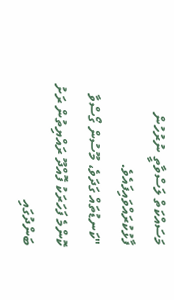މަސައްކަތް ލަސްވާތީ ނުރުހުން ފާޅުކުރައްވައިފައެވެ.
"ކަނޑުތައް ގަދަވެ، މޫސުން ގޯސްވާ ކޮންމެ ފަހަރަކު ފޮއްދޫ ރައްޔިތުން ރަށު ބަންދުގައި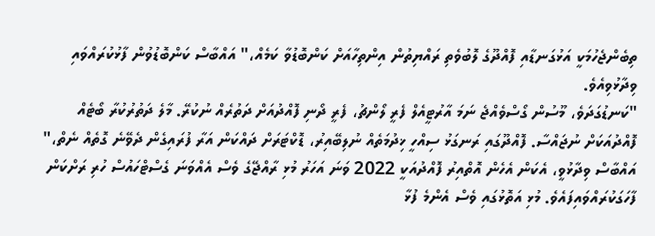ތިބެންޖެހުމަކީ އަޅުގަނޑާއި ފޮއްދޫގެ ލޮބުވެތި ރައްޔިތުން އިންތިހާއަށް ކަންބޮޑުވާ ކަމެއް،" އައްބާސް ކަންބޮޑުވުން ފާޅުކުރައްވައި ވިދާޅުވިއެވެ.
"ކަނޑުގަދަވެ، މޫސުން ގޯސްވެއްޖެ ނަމަ އާރުޓީއެލް ފެރީ ލޯންޗު، ފެރީ ދޯނި ފޮއްދުއަށް ދަތުރެއް ނުކުރޭ. މާލެ ދަތުރުކުރާ ބޯޓެއް ފޮއްދުއަކަށް ނުޖައްސާ. ފޮއްދޫގައި ރަނގަޅު ސިއްހީ ޚިދުމަތެއް ނުލިބޭއިރު، ޑޮކްޓަރަށް ދައްކަން އަރާ ފުރައިގެން ދެވޭނެ ގޮތެއް ނެތް،"
އައްބާސް ވިދާޅުވީ، އެކަން އެހެން އޮތްއިރު ފޮއްދުއަކީ 2022 ވަނަ އަހަރު މުޅި ރާއްޖޭގެ ވެސް އެއްވަނަ ގެސްޓްހައުސް ހުރި ރަށްކަން ފާހަގަކުރައްވައިފައެވެ. މުޅި އަތޮޅުގައި ވެސް އެންމެ ފުޅާ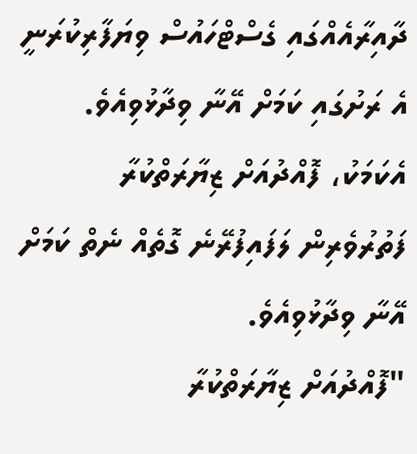ދާއިރާއެއްގައި ގެސްޓްހައުސް ވިޔަފާރިކުރަނީ އެ ރަށުގައި ކަމަށް އޭނާ ވިދާޅުވިއެވެ.
އެކަމަކު، ފޮއްދުއަށް ޒިޔާރަތްކުރާ ފަތުރުވެރިން ލަފައިފުރޭނެ ގޮތެއް ނެތް ކަމަށް އޭނާ ވިދާޅުވިއެވެ.
"ފޮއްދުއަށް ޒިޔާރަތްކުރާ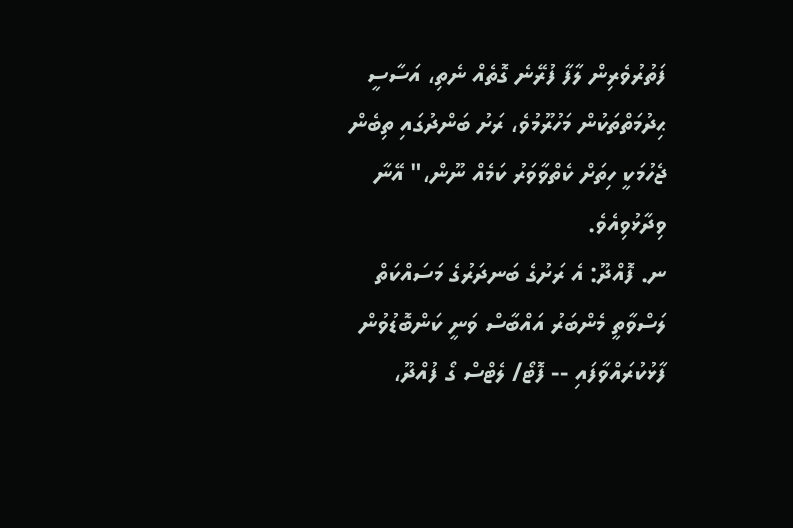ފަތުރުވެރިން ލާފާ ފުރޭނެ ގޮތެއް ނެތި، އަސާސީ ޙިދުމަތްތަކުން މަހުރޫމުވެ، ރަށު ބަންދުގައި ތިބެން ޖެހުމަކީ ހިތަށް ކެތްވާވަރު ކަމެއް ނޫން،" އޭނާ ވިދާޅުވިއެވެ.
ނ. ފޮއްދޫ: އެ ރަށުގެ ބަނދަރުގެ މަސައްކަތް ލަސްވާތީ މެންބަރު އައްބާސް ވަނީ ކަންބޮޑުވުން ފާޅުކުރައްވާފައި -- ފޮޓޯ/ ލެޓްސް ގޯ ފުއްދޫ،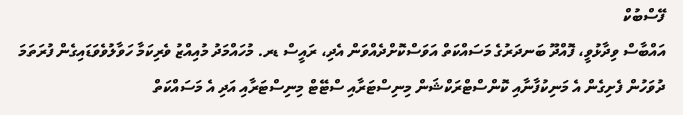ފޭސްބުކް
އައްބާސް ވިދާޅުވީ، ފޮއްދޫ ބަނދަރުގެ މަސައްކަތް އަވަސްކޮށްދެއްވަން އެދި، ރައީސް ޑރ. މުހައްމަދު މުއިއްޒު ވެރިކަމާ ހަވާލުވެވަޑައިގެން ފުރަތަމަ ދުވަހުން ފެށިގެން އެ މަނިކުފާނާއި ކޮންސްޓްރަކްޝަން މިނިސްޓަރާއި ސްޓޭޓް މިނިސްޓަރާއި އަދި އެ މަސައްކަތް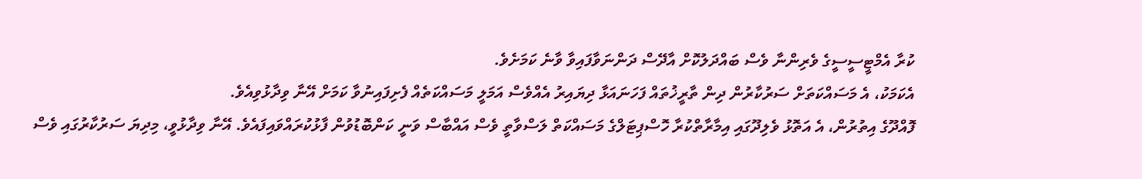ކުރާ އެމްޓީސީސީގެ ވެރިންނާ ވެސް ބައްދަލުކޮށް އާދޭސް ދަންނަވާފައިވާ ވާނެ ކަމަށެވެ.
އެކަމަކު، އެ މަސައްކަތަށް ސަރުކާރުން ދިން ތާރީޚުތައް ފަހަނައަޅާ ދިޔައިރު އެއްވެސް އަމަލީ މަސައްކަތެއް ފެށިފައިނުވާ ކަމަށް އޭނާ ވިދާޅުވިއެވެ.
ފޮއްދޫގެ އިތުރުން، އެ އަތޮޅު ވެލިދޫގައި އިމާރާތްކުރާ ހޮސްޕިޓަލްގެ މަސައްކަތް ލަސްވާތީ ވެސް އައްބާސް ވަނީ ކަންބޮޑުވުން ފާޅުކުރައްވައިފައެވެ. އޭނާ ވިދާޅުވީ، މިދިޔަ ސަރުކާރުގައި ވެސް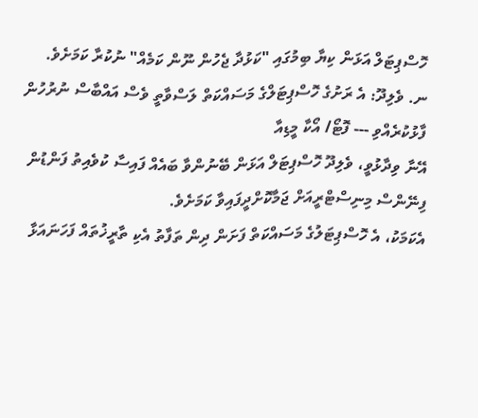ހޮސްޕިޓަލް އަޅަން ކިޔާ ބިމުގައި "ކަޅުދާ ޖެހުން ނޫން ކަމެއް" ނުކުރާ ކަމަށެވެ.
ނ. ވެލިދޫ: އެ ރަށުގެ ހޮސްޕިޓަލްގެ މަސައްކަތް ލަސްވާތީ ވެސް އައްބާސް ނުރުހުން ފާޅުކުރެއްވި --- ފޮޓޯ/ އޯކާ މީޑިއާ
އޭނާ ވިދާޅުވީ، ވެލިދޫ ހޮސްޕިޓަލް އަޅަން ބޭނުންވާ ބައެއް ފައިސާ ކުވެއިތު ފަންޑުން ފިނޭންސް މިނިސްޓްރީއަށް ޖަމާކޮށްދީފައިވާ ކަމަށެވެ.
އެކަމަކު، އެ ހޮސްޕިޓަލުގެ މަސައްކަތް ފަށަން ދިން ތަފާތު އެކި ތާރީޚުތައް ފަހަނައަޅާ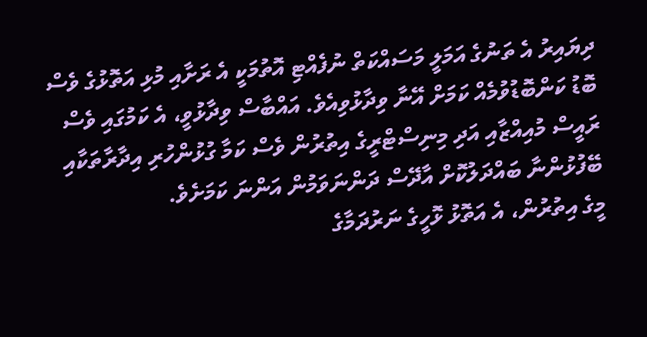ދިޔައިރު އެ ތަނުގެ އަމަލީ މަސައްކަތް ނުފެއްޓި އޮތުމަކީ އެ ރަށާއި މުޅި އަތޮޅުގެ ވެސް ބޮޑު ކަންބޮޑުވުމެއް ކަމަށް އޭނާ ވިދާޅުވިއެވެ. އައްބާސް ވިދާޅުވީ، އެ ކަމުގައި ވެސް ރައީސް މުއިއްޒާއި އަދި މިނިސްޓްރީގެ އިތުރުން ވެސް ކަމާ ގުޅުންހުރި އިދާރާތަކާއި ބޭފުޅުންނާ ބައްދަލުކޮށް އާދޭސް ދަންނަވަމުން އަންނަ ކަމަށެވެ.
މީގެ އިތުރުން، އެ އަތޮޅު ޅޮހީގެ ނަރުދަމާގެ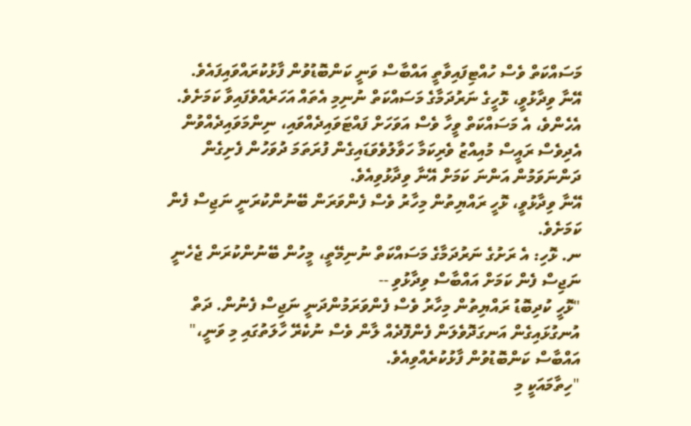މަސައްކަތް ވެސް ހުއްޓިފައިވާތީ އައްބާސް ވަނީ ކަންބޮޑުވުން ފާޅުކުރައްވައިފައެވެ.
އޭނާ ވިދާޅުވީ، ޅޮހީގެ ނަރުދަމާގެ މަސައްކަތް ނުނިމި އެތައް އަހަރެއްވެފައިވާ ކަމަށެވެ. އެހެންވެ، އެ މަސައްކަތް ވީހާ ވެސް އަވަހަށް ފައްޓަވައިދެއްވައި، ނިންމަވައިދެއްވުން އެދިވެސް ރައީސް މުއިއްޒު ވެރިކަމާ ހަވާލުވެވަޑައިގެން ފުރަތަމަ ދުވަހުން ފެށިގެން ދަންނަވަމުން އަންނަ ކަމަށް އޭނާ ވިދާޅުވިއެވެ.
އޭނާ ވިދާޅުވީ، ޅޮހީ ރައްޔިތުން މިހާރު ވެސް ފެންވަރަން ބޭނުންކުރަނީ ނަޖިސް ފެން ކަމަށެވެ.
ނ. ޅޮހި: އެ ރަށުގެ ނަރުދަމާގެ މަސައްކަތް ނުނިމޭތީ، މީހުން ބޭނުންކުރަން ޖެހެނީ ނަޖިސް ފެން ކަމަށް އައްބާސް ވިދާޅުވި --
"ޅޮހީ ކުދިބޮޑު ރައްޔިތުން މިހާރު ވެސް ފެންވަރަމުންދަނީ ނަޖިސް ފެނުން. ދަތް އުނގުޅައިގެން އަނގަދޮވެލަން ފެންފޮދެއް ލާން ވެސް ނުކެރޭ ހާލަތުގައި މި ވަނީ،" އައްބާސް ކަންބޮޑުވުން ފާޅުކުރެއްވިއެވެ.
"ހިތާމައަކީ މި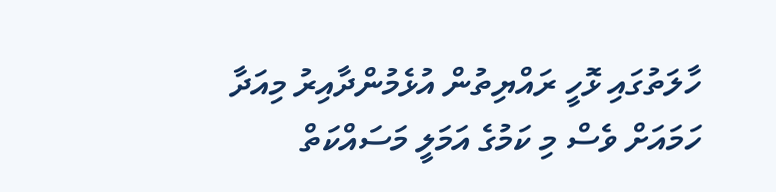ހާލަތުގައި ޅޮހީ ރައްޔިތުން އުޅެމުންދާއިރު މިއަދާ ހަމައަށް ވެސް މި ކަމުގެ އަމަލީ މަސައްކަތް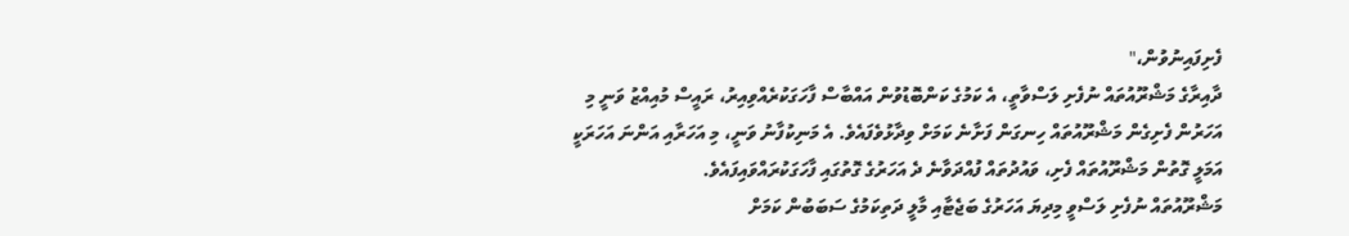ފެށިފައިނުވުން،"
ދާއިރާގެ މަޝްރޫއުތައް ނުފެށި ލަސްވާތީ، އެ ކަމުގެ ކަންބޮޑުވުން އައްބާސް ފާހަގަކުރެއްވިއިރު، ރައީސް މުއިއްޒު ވަނީ މި އަހަރުން ފެށިގެން މަޝްރޫއުތައް ހިނގަން ފަށާނެ ކަމަށް ވިދާޅުވެފައެވެ. އެ މަނިކުފާނު ވަނީ، މި އަހަރާއި އަންނަ އަހަރަކީ އަމަލީ ގޮތުން މަޝްރޫއުތައް ފެށި، ވައުދުތައް ފުއްދަވާނެ ދެ އަހަރުގެ ގޮތުގައި ފާހަގަކުރައްވައިފައެވެ.
މަޝްރޫއުތައް ނުފެށި ލަސްވީ މިދިޔަ އަހަރުގެ ބަޖެޓާއި މާލީ ދަތިކަމުގެ ސަބަބުން ކަމަށް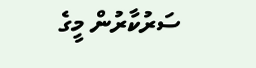ސަރުކާރުން މީގެ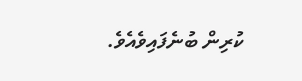ކުރިން ބުނެފައިވެއެވެ.